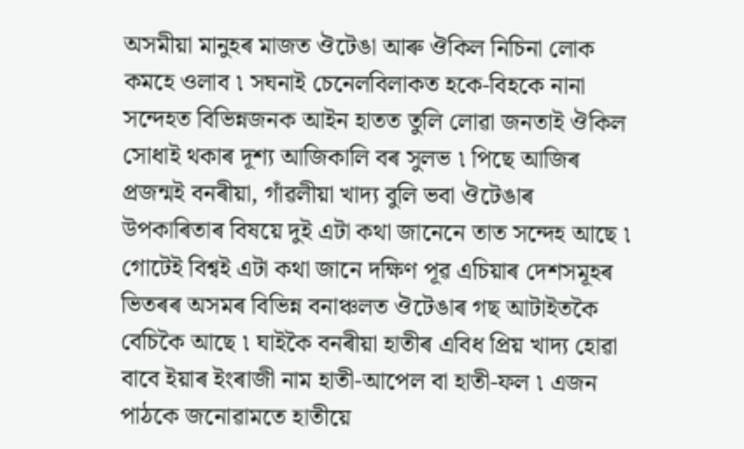অসমীয়া মানুহৰ মাজত ঔটেঙা আৰু ঔকিল নিচিনা লোক কমহে ওলাব ৷ সঘনাই চেনেলবিলাকত হকে-বিহকে নানা সন্দেহত বিভিন্নজনক আইন হাতত তুলি লোৱা জনতাই ঔকিল সোধাই থকাৰ দূশ্য আজিকালি বৰ সুলভ ৷ পিছে আজিৰ প্ৰজন্মই বনৰীয়া, গাঁৱলীয়া খাদ্য বুলি ভবা ঔটেঙাৰ উপকাৰিতাৰ বিষয়ে দুই এটা কথা জানেনে তাত সন্দেহ আছে ৷ গোটেই বিশ্বই এটা কথা জানে দক্ষিণ পূৱ এচিয়াৰ দেশসমূহৰ ভিতৰৰ অসমৰ বিভিন্ন বনাঞ্চলত ঔটেঙাৰ গছ আটাইতকৈ বেচিকৈ আছে ৷ ঘাইকৈ বনৰীয়া হাতীৰ এবিধ প্ৰিয় খাদ্য হোৱা বাবে ইয়াৰ ইংৰাজী নাম হাতী-আপেল বা হাতী-ফল ৷ এজন পাঠকে জনোৱামতে হাতীয়ে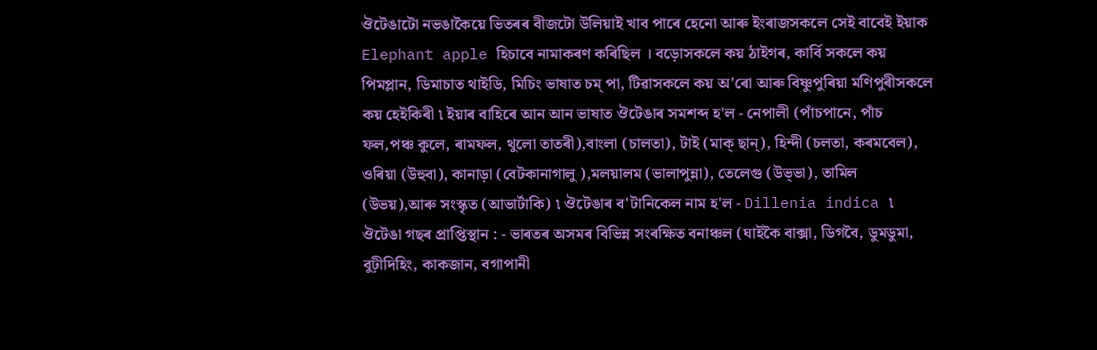ঔটেঙাটো নভঙাকৈয়ে ভিতৰৰ বীজটো উলিয়াই খাব পাৰে হেনো আৰু ইংৰাজসকলে সেই বাবেই ইয়াক Elephant apple হিচাবে নামাকৰণ কৰিছিল । বড়োসকলে কয় ঠাইগৰ, কাৰ্বি সকলে কয় পিমপ্লান, ডিমাচাত থাইডি, মিচিং ভাষাত চম্ পা, টিৱাসকলে কয় অ'ৰো আৰু বিষ্ণুপুৰিয়া মণিপুৰীসকলে কয় হেইকিৰী ৷ ইয়াৰ বাহিৰে আন আন ভাষাত ঔটেঙাৰ সমশব্দ হ'ল - নেপালী (পাঁচপানে, পাঁচ ফল,পঞ্চ কুলে, ৰামফল, থুলো তাতৰী),বাংলা (চালতা), টাই (মাক্ ছান্), হিন্দী (চলতা, কৰমবেল), ওৰিয়া (উহুবা), কানাড়া (বেটকানাগালু ),মলয়ালম (ভালাপুন্না), তেলেগু (উভ্ভা), তামিল (উভয়),আৰু সংস্কৃত (আভাৰ্টাকি) ৷ ঔটেঙাৰ ব'টানিকেল নাম হ'ল - Dillenia indica ৷
ঔটেঙা গছৰ প্ৰাপ্তিস্থান : - ভাৰতৰ অসমৰ বিভিন্ন সংৰক্ষিত বনাঞ্চল (ঘাইকৈ বাক্সা, ডিগবৈ, ডুমডুমা, বুঢ়ীদিহিং, কাকজান, বগাপানী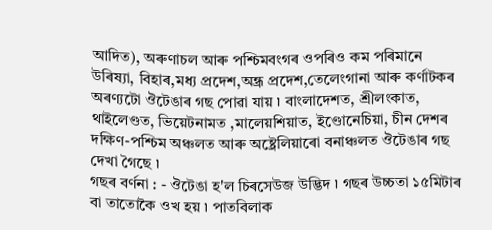আদিত), অৰুণাচল আৰু পশ্চিমবংগৰ ওপৰিও কম পৰিমানে উৰিষ্যা, বিহাৰ,মধ্য প্ৰদেশ,অন্ধ্ৰ প্ৰদেশ,তেলেংগানা আৰু কৰ্ণাটকৰ অৰণ্যটো ঔটেঙাৰ গছ পোৱা যায় ৷ বাংলাদেশত, শ্ৰীলংকাত, থাইলেণ্ডত, ভিয়েটনামত ,মালেয়শিয়াত, ইণ্ডোনেচিয়া, চীন দেশৰ দক্ষিণ-পশ্চিম অঞ্চলত আৰু অষ্ট্ৰেলিয়াৰো বনাঞ্চলত ঔটেঙাৰ গছ দেখা গৈছে ৷
গছৰ বৰ্ণনা : - ঔটেঙা হ'ল চিৰসেউজ উদ্ভিদ ৷ গছৰ উচ্চতা ১৫মিটাৰ বা তাতোকৈ ওখ হয় ৷ পাতবিলাক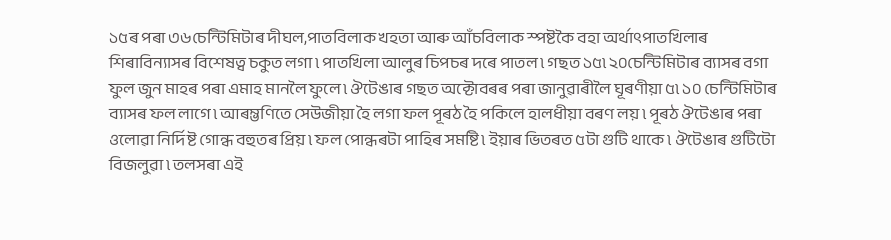১৫ৰ পৰা ৩৬চেন্টিমিটাৰ দীঘল,পাতবিলাক খহতা আৰু আঁচবিলাক স্পষ্টকৈ বহা অৰ্থাৎপাতখিলাৰ শিৰাবিন্যাসৰ বিশেষত্ব চকুত লগা ৷ পাতখিলা আলুৰ চিপচৰ দৰে পাতল ৷ গছত ১৫৷ ২০চেন্টিমিটাৰ ব্যাসৰ বগা ফুল জুন মাহৰ পৰা এমাহ মানলৈ ফুলে ৷ ঔটেঙাৰ গছত অক্টোবৰৰ পৰা জানুৱাৰীলৈ ঘূৰণীয়া ৫৷ ১০ চেন্টিমিটাৰ ব্যাসৰ ফল লাগে ৷ আৰম্ভণিতে সেউজীয়া হৈ লগা ফল পূৰঠ হৈ পকিলে হালধীয়া বৰণ লয় ৷ পূৰঠ ঔটেঙাৰ পৰা ওলোৱা নিৰ্দিষ্ট গোন্ধ বহুতৰ প্ৰিয় ৷ ফল পোন্ধৰটা পাহিৰ সমষ্টি ৷ ইয়াৰ ভিতৰত ৫টা গুটি থাকে ৷ ঔটেঙাৰ গুটিটো বিজলুৱা ৷ তলসৰা এই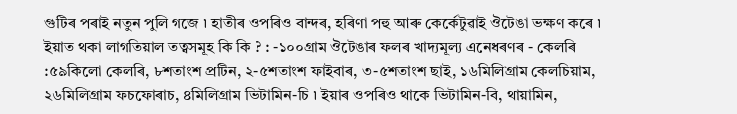গুটিৰ পৰাই নতুন পুলি গজে ৷ হাতীৰ ওপৰিও বান্দৰ, হৰিণা পহু আৰু কেৰ্কেটুৱাই ঔটেঙা ভক্ষণ কৰে ৷
ইয়াত থকা লাগতিয়াল তত্বসমূহ কি কি ? : -১০০গ্ৰাম ঔটেঙাৰ ফলৰ খাদ্যমূল্য এনেধৰণৰ - কেলৰি :৫৯কিলো কেলৰি, ৮শতাংশ প্ৰটিন, ২-৫শতাংশ ফাইবাৰ, ৩-৫শতাংশ ছাই, ১৬মিলিগ্ৰাম কেলচিয়াম, ২৬মিলিগ্ৰাম ফচফোৰাচ, ৪মিলিগ্ৰাম ভিটামিন-চি ৷ ইয়াৰ ওপৰিও থাকে ভিটামিন-বি, থায়ামিন,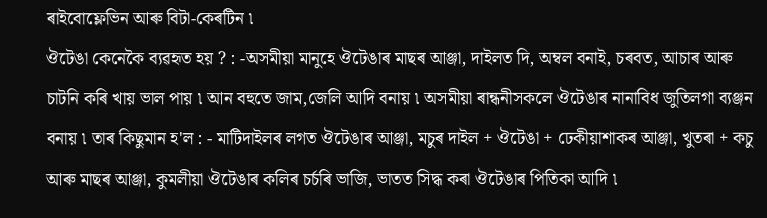ৰাইবোফ্লেভিন আৰু বিটা-কেৰটিন ৷
ঔটেঙা কেনেকৈ ব্যৱহৃত হয় ? : -অসমীয়া মানুহে ঔটেঙাৰ মাছৰ আঞ্জা, দাইলত দি, অম্বল বনাই, চৰবত, আচাৰ আৰু চাটনি কৰি খায় ভাল পায় ৷ আন বহুতে জাম,জেলি আদি বনায় ৷ অসমীয়া ৰান্ধনীসকলে ঔটেঙাৰ নানাবিধ জুতিলগা ব্যঞ্জন বনায় ৷ তাৰ কিছুমান হ'ল : - মাটিদাইলৰ লগত ঔটেঙাৰ আঞ্জা, মচুৰ দাইল + ঔটেঙা + ঢেকীয়াশাকৰ আঞ্জা, খুতৰা + কচু আৰু মাছৰ আঞ্জা, কুমলীয়া ঔটেঙাৰ কলিৰ চৰ্চৰি ভাজি, ভাতত সিদ্ধ কৰা ঔটেঙাৰ পিতিকা আদি ৷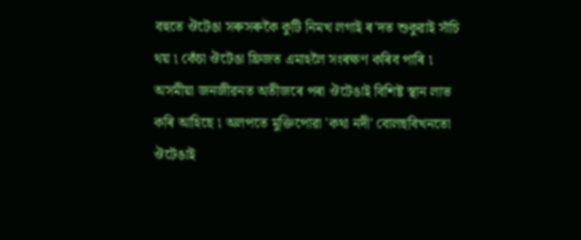বহুতে ঔটেঙা সৰুসৰুকৈ কুটি নিমখ লগাই ৰ'দত শুকুৱাই সাঁচি থয় ৷ কেঁচা ঔটেঙা ফ্ৰিজত এমাহলৈ সংৰক্ষণ কৰিব পাৰি ৷
অসমীয়া জনজীৱনত অতীজৰে পৰা ঔটেঙাই বিশিষ্ট স্থান লাভ কৰি আহিছে ৷ অলপতে মুক্তিপোৱা 'কথা নদী' বোলছবিখনতো ঔটেঙাই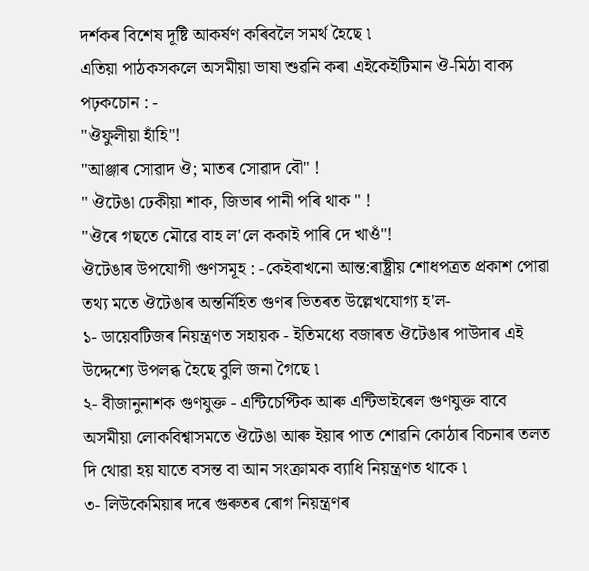দৰ্শকৰ বিশেষ দূষ্টি আকৰ্ষণ কৰিবলৈ সমৰ্থ হৈছে ৷
এতিয়া পাঠকসকলে অসমীয়া ভাষা শুৱনি কৰা এইকেইটিমান ঔ-মিঠা বাক্য পঢ়কচোন : -
"ঔফুলীয়া হাঁহি"!
"আঞ্জাৰ সোৱাদ ঔ; মাতৰ সোৱাদ বৌ" !
" ঔটেঙা ঢেকীয়া শাক, জিভাৰ পানী পৰি থাক " !
"ঔৰে গছতে মৌৱে বাহ ল'লে ককাই পাৰি দে খাওঁ"!
ঔটেঙাৰ উপযোগী গুণসমূহ : -কেইবাখনো আন্ত:ৰাষ্ট্ৰীয় শোধপত্ৰত প্ৰকাশ পোৱা তথ্য মতে ঔটেঙাৰ অন্তৰ্নিহিত গুণৰ ভিতৰত উল্লেখযোগ্য হ'ল-
১- ডায়েবটিজৰ নিয়ন্ত্ৰণত সহায়ক - ইতিমধ্যে বজাৰত ঔটেঙাৰ পাউদাৰ এই উদ্দেশ্যে উপলব্ধ হৈছে বুলি জনা গৈছে ৷
২- বীজানুনাশক গুণযুক্ত - এন্টিচেপ্টিক আৰু এন্টিভাইৰেল গুণযুক্ত বাবে অসমীয়া লোকবিশ্বাসমতে ঔটেঙা আৰু ইয়াৰ পাত শোৱনি কোঠাৰ বিচনাৰ তলত দি থোৱা হয় যাতে বসন্ত বা আন সংক্ৰামক ব্যাধি নিয়ন্ত্ৰণত থাকে ৷
৩- লিউকেমিয়াৰ দৰে গুৰুতৰ ৰোগ নিয়ন্ত্ৰণৰ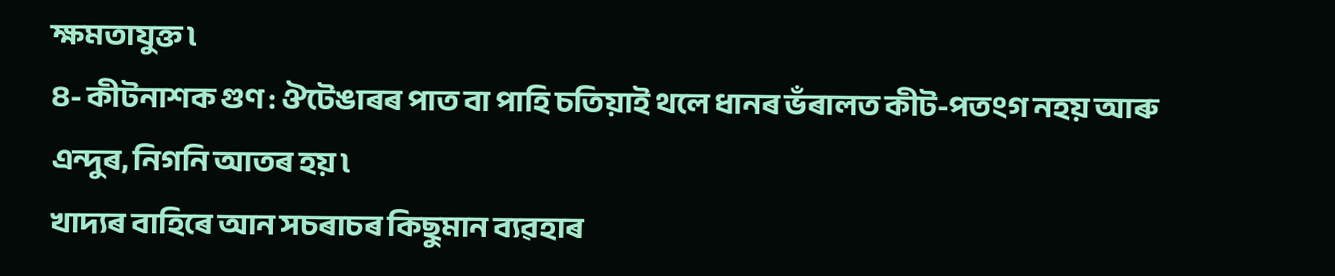ক্ষমতাযুক্ত ৷
৪- কীটনাশক গুণ : ঔটেঙাৰৰ পাত বা পাহি চতিয়াই থলে ধানৰ ভঁৰালত কীট-পতংগ নহয় আৰু এন্দুৰ, নিগনি আতৰ হয় ৷
খাদ্যৰ বাহিৰে আন সচৰাচৰ কিছুমান ব্যৱহাৰ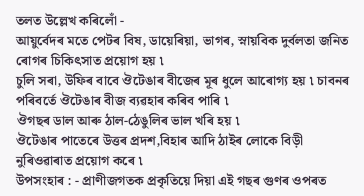তলত উল্লেখ কৰিলোঁ -
আয়ুৰ্বেদৰ মতে পেটৰ বিষ, ডায়েৰিয়া, ভাগৰ, স্নায়বিক দুৰ্বলতা জনিত ৰোগৰ চিকিৎসাত প্ৰয়োগ হয় ৷
চুলি সৰা, উফিৰ বাবে ঔটেঙাৰ বীজেৰ মূৰ ধুলে আৰোগ্য হয় ৷ চাবনৰ পৰিবৰ্তে ঔটেঙাৰ বীজ ব্যৱহাৰ কৰিব পাৰি ৷
ঔগছৰ ডাল আৰু ঠাল-ঠেঙুলিৰ ভাল খৰি হয় ৷
ঔটেঙাৰ পাতেৰে উত্তৰ প্ৰদশ,বিহাৰ আদি ঠাইৰ লোকে বিড়ী নুৰিওৱাৰাত প্ৰয়োগ কৰে ৷
উপসংহাৰ : - প্ৰাণীজগতক প্ৰকৃতিয়ে দিয়া এই গছৰ গুণৰ ওপৰত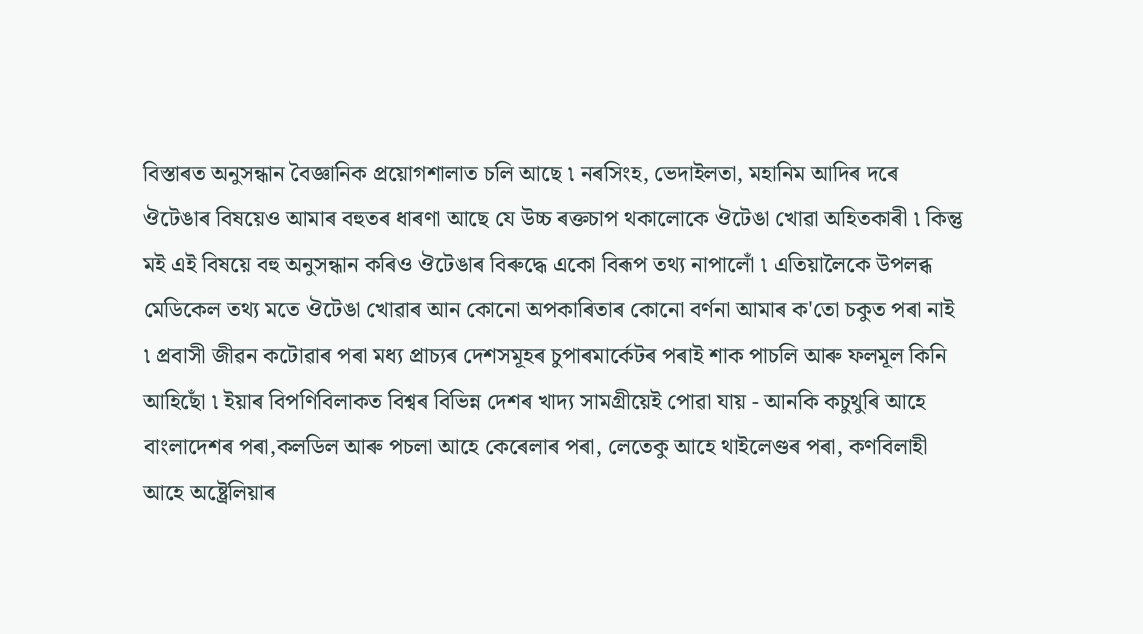বিস্তাৰত অনুসন্ধান বৈজ্ঞানিক প্ৰয়োগশালাত চলি আছে ৷ নৰসিংহ, ভেদাইলতা, মহানিম আদিৰ দৰে ঔটেঙাৰ বিষয়েও আমাৰ বহুতৰ ধাৰণা আছে যে উচ্চ ৰক্তচাপ থকালোকে ঔটেঙা খোৱা অহিতকাৰী ৷ কিন্তু মই এই বিষয়ে বহু অনুসন্ধান কৰিও ঔটেঙাৰ বিৰুদ্ধে একো বিৰূপ তথ্য নাপালোঁ ৷ এতিয়ালৈকে উপলব্ধ মেডিকেল তথ্য মতে ঔটেঙা খোৱাৰ আন কোনো অপকাৰিতাৰ কোনো বৰ্ণনা আমাৰ ক'তো চকুত পৰা নাই ৷ প্ৰবাসী জীৱন কটোৱাৰ পৰা মধ্য প্ৰাচ্যৰ দেশসমূহৰ চুপাৰমাৰ্কেটৰ পৰাই শাক পাচলি আৰু ফলমূল কিনি আহিছোঁ ৷ ইয়াৰ বিপণিবিলাকত বিশ্বৰ বিভিন্ন দেশৰ খাদ্য সামগ্ৰীয়েই পোৱা যায় - আনকি কচুথুৰি আহে বাংলাদেশৰ পৰা,কলডিল আৰু পচলা আহে কেৰেলাৰ পৰা, লেতেকু আহে থাইলেণ্ডৰ পৰা, কণবিলাহী আহে অষ্ট্ৰেলিয়াৰ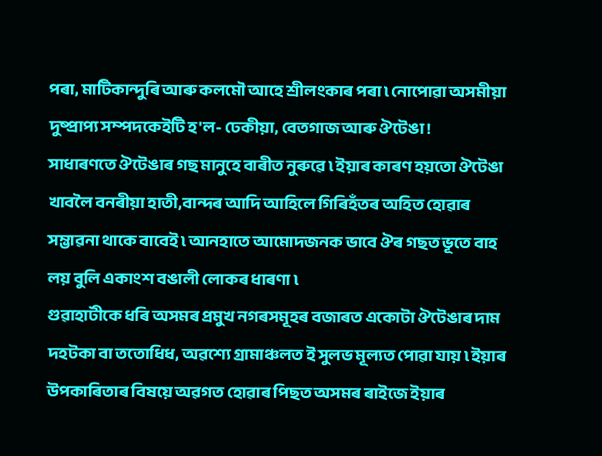পৰা, মাটিকান্দুৰি আৰু কলমৌ আহে শ্ৰীলংকাৰ পৰা ৷ নোপোৱা অসমীয়া দুষ্প্ৰাপ্য সম্পদকেইটি হ'ল- ঢেকীয়া, বেতগাজ আৰু ঔটেঙা !
সাধাৰণতে ঔটেঙাৰ গছ মানুহে বাৰীত নুৰুৱে ৷ ইয়াৰ কাৰণ হয়তো ঔটেঙা খাবলৈ বনৰীয়া হাতী,বান্দৰ আদি আহিলে গিৰিহঁতৰ অহিত হোৱাৰ সম্ভাৱনা থাকে বাবেই ৷ আনহাতে আমোদজনক ভাবে ঔৰ গছত ভূতে বাহ লয় বুলি একাংশ বঙালী লোকৰ ধাৰণা ৷
গুৱাহাটীকে ধৰি অসমৰ প্ৰমুখ নগৰসমূহৰ বজাৰত একোটা ঔটেঙাৰ দাম দহটকা বা ততোধিধ, অৱশ্যে গ্ৰামাঞ্চলত ই সুলভ মূল্যত পোৱা যায় ৷ ইয়াৰ উপকাৰিতাৰ বিষয়ে অৱগত হোৱাৰ পিছত অসমৰ ৰাইজে ইয়াৰ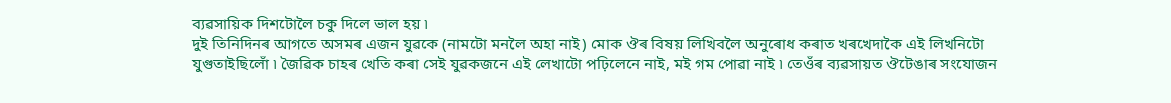ব্যৱসায়িক দিশটোলৈ চকু দিলে ভাল হয় ৷
দুই তিনিদিনৰ আগতে অসমৰ এজন যুৱকে (নামটো মনলৈ অহা নাই) মোক ঔৰ বিষয় লিখিবলৈ অনুৰোধ কৰাত খৰখেদাকৈ এই লিখনিটো যুগুতাইছিলোঁ ৷ জৈৱিক চাহৰ খেতি কৰা সেই যুৱকজনে এই লেখাটো পঢ়িলেনে নাই, মই গম পোৱা নাই ৷ তেওঁৰ ব্যৱসায়ত ঔটেঙাৰ সংযোজন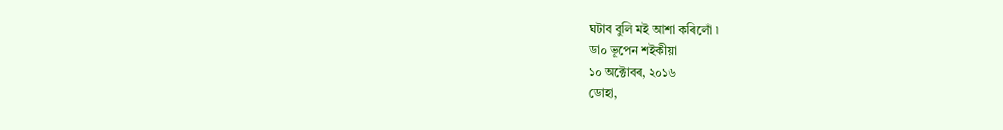ঘটাব বুলি মই আশা কৰিলোঁ ৷
ডা০ ভূপেন শইকীয়া
১০ অক্টোবৰ, ২০১৬
ডোহা,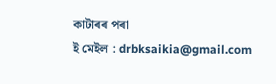কাটাৰৰ পৰা
ই মেইল : drbksaikia@gmail.com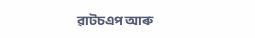ৱাটচএপ আৰু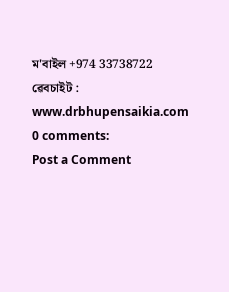ম'বাইল +974 33738722
ৱেবচাইট : www.drbhupensaikia.com
0 comments:
Post a Comment